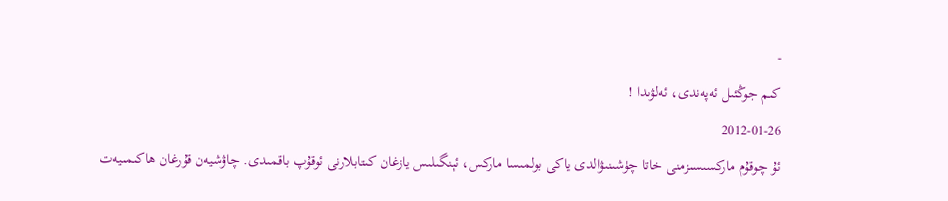-
كىم جوڭئىل ئەپەندى، ئەلۋىدا !
2012-01-26
ئۇ چوقۇم ماركسىسىزمنى خاتا چۈشىنىۋالدى ياكى بولمىسا ماركس، ئېنگىلىس يازغان كىتابلارنى ئوقۇپ باقمىدى. چاۋشيەن قۇرغان ھاكىمىيەت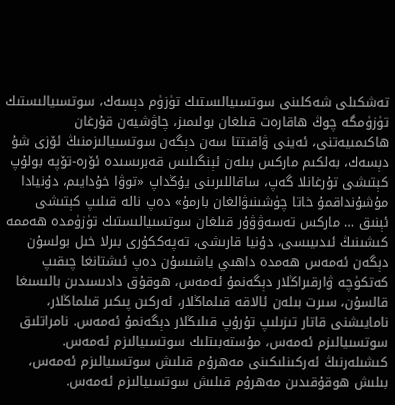تەشكىلى شەكلىنى سوتسىيالىستىك تۈزۈم دېسەك، سوتسىيالىستىك تۈزۈمگە چوڭ ھاقارەت قىلغان بولىمىز، چاۋشيەن قۇرغان ھاكىمىيەتنى، ئەينى ۋاقىتتا سەن دېگەن سوتسىيالىزمنىڭ ئۆزى شۇ دېسەك، بەلكىم ماركس بىلەن ئېنگىلىس قەبرىسىدە ئۆرە-تۆپە بولۇپ كېتىشى تۇرغانلا گەپ، ساقاللىرىنى يۇڭداپ «توۋا خۇدايىم، دۇنيادا مۇشۇنداقمۇ خاتا چۈشىنىۋالغان بارمۇ» دەپ نالە قىلىپ كېتىشى ئېنىق … ماركس تەسەۋۋۇر قىلغان سوتسىيالىستىك تۈزۈمدە ھەممە كىشىنىڭ ئىدىيىسى، دۇنيا قارىشى، تەپەككۇرى بىرلا خىل بولسۇن دېگەن ئەمەس ھەمدە داھىي ياشىسۇن دەپ ئىشتانغا چىقىپ كەتكۈچە ۋارقىراڭلار دېگەنمۇ ئەمەس، ھوقۇق دادىسىدىن بالىسىغا قالسۇن، سىرت بىلەن ئالاقە قىلماڭلار، ئەركىن پىكىر قىلماڭلار، نامايىشنى قاتار تىزىلىپ تۇرۇپ قىلىڭلار دېگەنمۇ ئەمەس. نامراتلىق سوتسىيالىزم ئەمەس، مۇستەبىتلىك سوتسىيالىزم ئەمەس. كىشىلەرنىڭ ئەركىنلىكىنى مەھرۇم قىلىش سوتسىيالىزم ئەمەس، بىلىش ھوقۇقىدىن مەھرۇم قىلىش سوتسىيالىزم ئەمەس.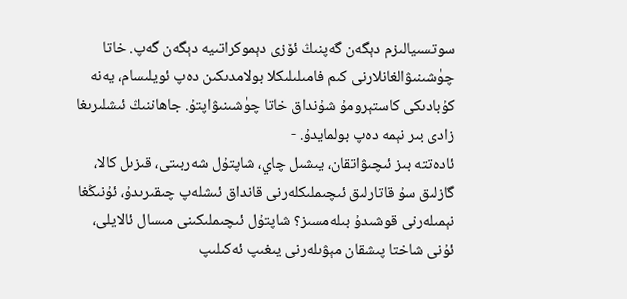سوتسىيالىزم دېگەن گەپنىڭ ئۆزى دېموكراتىيە دېگەن گەپ. خاتا چۈشىنىۋالغانلارنى كىم فامىلىلىكلا بولامدىكىن دەپ ئويلىسام، يەنە كۇبادىكى كاستېرومۇ شۇنداق خاتا چۈشىنىۋاپتۇ. جاھاننىڭ ئىشلىرىغا زادى بىر نېمە دەپ بولمايدۇ. -
ئادەتتە بىز ئىچىۋاتقان، يىشىل چاي، شاپتۇل شەربىتى، قىزىل كالا، گازلىق سۇ قاتارلىق ئىچىملىكلەرنى قانداق ئىشلەپ چىقىرىدۇ، ئۇنىڭغا نېمىلەرنى قوشىدۇ بىلەمسىز؟ شاپتۇل ئىچىملىكىنى مىسال ئالايلى، ئۇنى شاختا پىشقان مېۋىلەرنى يىغىپ ئەكىلىپ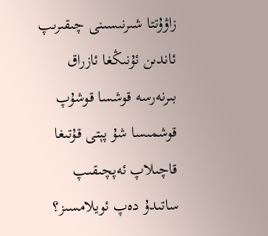زاۋۇتتا شىرنىسىنى چىقىرىپ ئاندىن ئۇنىڭغا ئازراق بىرنەرسە قوشسا قوشۇپ قوشمىسا شۇ پېتى قۇتىغا قاچىلاپ ئەپچىقىپ ساتىدۇ دەپ ئويلامسىز؟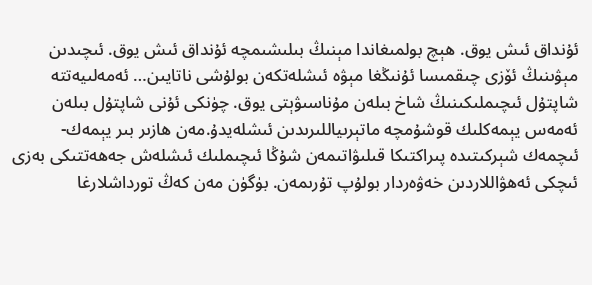ئۇنداق ئىش يوق. ھېچ بولمىغاندا مېنىڭ بىلىشىمچە ئۇنداق ئىش يوق. ئىچىدىن مېۋىنىڭ ئۆزى چىقمىسا ئۇنىڭغا مېۋە ئىشلەتكەن بولۇشى ناتايىن… ئەمەلىيەتتە شاپتۇل ئىچىملىكىنىڭ شاخ بىلەن مۇناسىۋېتى يوق. چۈنكى ئۇنى شاپتۇل بىلەن ئەمەس يېمەكلىك قوشۇمچە ماتېرىياللىرىدىن ئىشلەيدۇ.مەن ھازىر بىر يېمەك-ئىچمەك شېركىتىدە پىراكتىكا قىلىۋاتىمەن شۇڭا ئىچىملىك ئىشلەش جەھەتتىكى بەزى ئىچكى ئەھۋاللاردىن خەۋەردار بولۇپ تۇرىمەن. بۈگۈن مەن كەڭ تورداشلارغا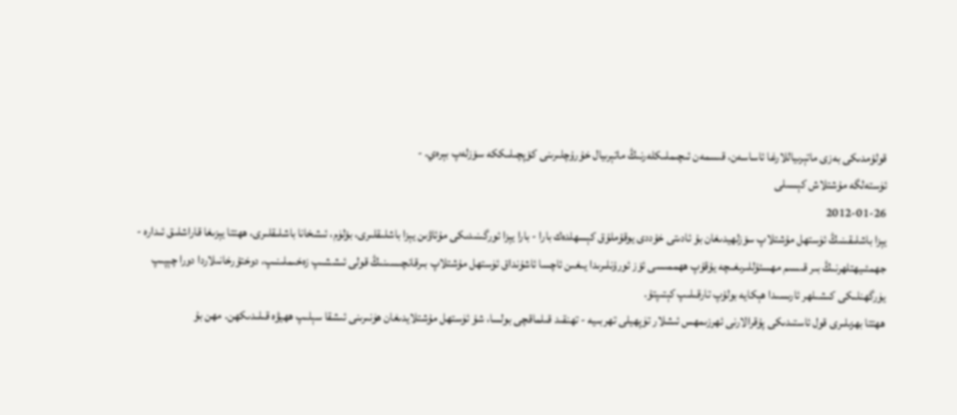قولۇمدىكى بەزى ماتېرىياللارغا ئاساسەن، قىسمەن ئىچىملىكلەرنىڭ ماتېرىيال خۇرۇچلىرىنى كۆپچىلىككە سۆزلەپ بېرەي. -
ئۈستەلگە مۇشتلاش كېسىلى
2012-01-26
يېزا باشلىقىنىڭ ئۈستهل مۇشتلاپ سۆزلهيدىغان بۇ ئادىتى خۇددى يوقۇملۇق كېسهلدەك بارا - بارا يېزا ئورگىنىدىكى مۇئاۋىن يېزا باشلىقلىرى، بۆلۈم، ئىشخانا باشلىقلىرى، ھهتتا يېزىغا قاراشلىق ئىدارە - جهمئىيهتلهرنىڭ بىر قىسىم مهسئۇللىرىغىچه يۇقۇپ ھهممىسى ئۆز ئورۇنلىرىدا يىغىن ئاچسا ئاشۇنداق ئۈستهل مۇشتلاپ بىرقانچىسىنىڭ قولى ئىششىپ زەخىملىنىپ، دوختۇرخانىلاردا دورا چېپىپ يۈرگهنلىكى كىشىلهر ئارىسىدا ھېكايه بولۇپ تارقىلىپ كېتىپتۇ.
ھهتتا بهزىلىرى قول ئاستىدىكى پۇقرالارنى ئهرزىمهس ئىشلار تۈپهيلى تهربىيه - تهنقىد قىلماقچى بولسا، شۇ ئۈستهل مۇشتلايدىغان ھۈنىرىنى ئىشقا سېلىپ ھهيۋە قىلىدىكهن. مهن بۇ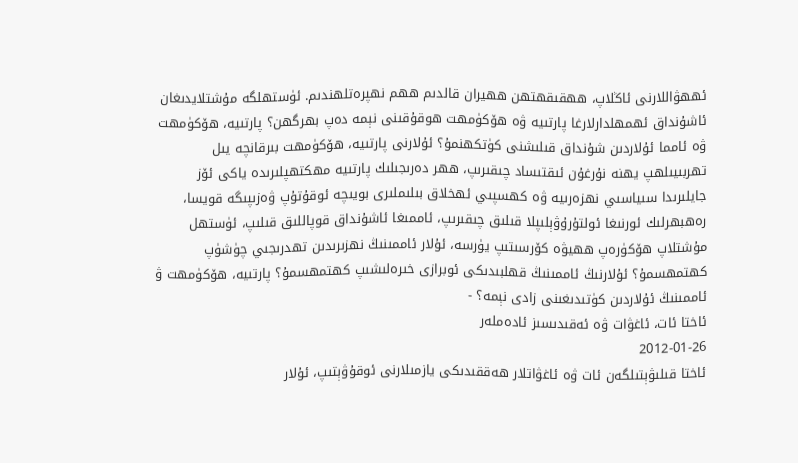ئهھۋاللارنى ئاڭلاپ، ھهقىقهتهن ھهيران قالدىم ھهم نهپرەتلهندىم. ئۈستهلگه مۇشتلايدىغان ئاشۇنداق ئهمهلدارلارغا پارتىيه ۋە ھۆكۈمهت ھوقۇقىنى نېمه دەپ بهرگهن؟ پارتىيه، ھۆكۈمهت ۋە ئامما ئۇلاردىن شۇنداق قىلىشنى كۈتكهنمۇ؟ ئۇلارنى پارتىيه، ھۆكۈمهت بىرقانچه يىل تهربىيىلهپ يهنه نۇرغۇن ئىقتىساد چىقىرىپ، ھهر دەرىجىلىك پارتىيه مهكتهپلىرىدە ياكى ئۆز جايلىرىدا سىياسىي نهزەرىيه ۋە كهسپىي ئهخلاق بىلىملىرى بويىچه ئوقۇتۇپ ۋەزىپىگه قويسا، رەھبهرلىك ئورنىغا ئولتۇرۇۋېلىپلا قىلىق چىقىرىپ، ئاممىغا ئاشۇنداق قوپاللىق قىلىپ، ئۈستهل مۇشتلاپ ھۆكۈرەپ ھهيۋە كۆرسىتىپ يۈرسه، ئۇلار ئاممىنىڭ نهزىرىدىن تهدرىجىي چۈشۈپ كهتمهسمۇ؟ ئۇلارنىڭ ئاممىنىڭ قهلبىدىكى ئوبرازى خىرەلىشىپ كهتمهسمۇ؟ پارتىيه، ھۆكۈمهت ۋ ئاممىنىڭ ئۇلاردىن كۈتىدىغىنى زادى نېمه؟ -
ئاختا ئات، ئاغۋات ۋە ئەقىدىسىز ئادەملەر
2012-01-26
ئاختا قىلىۋېتىلگەن ئات ۋە ئاغۋاتلار ھەققىدىكى يازمىلارنى ئوقۇۋېتىپ، ئۇلار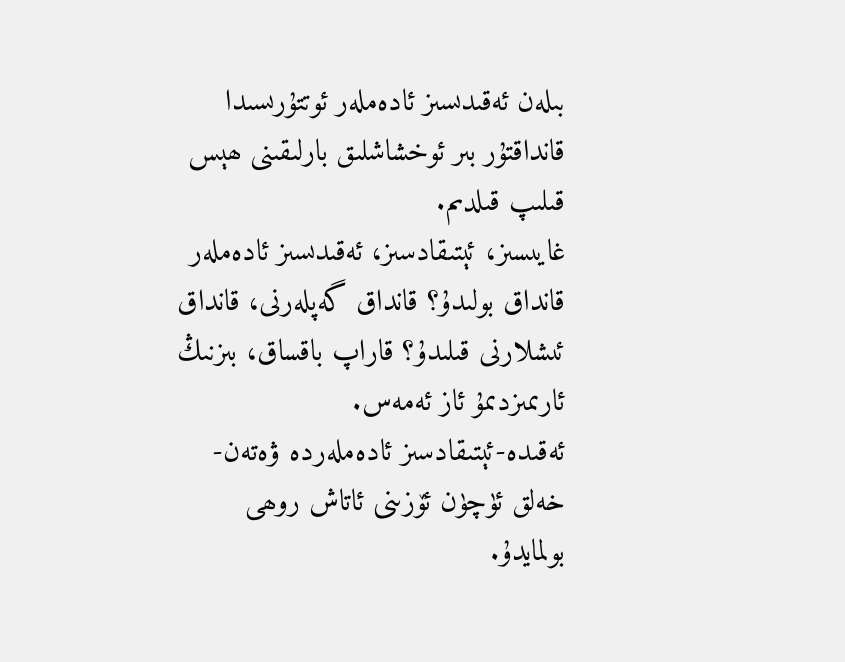بىلەن ئەقىدىسىز ئادەملەر ئوتتۇرىسىدا قانداقتۇر بىر ئوخشاشلىق بارلىقىنى ھېس قىلىپ قىلدىم.
غايىسىز، ئېتىقادسىز، ئەقىدىسىز ئادەملەر قانداق بولىدۇ؟ قانداق گەپلەرنى، قانداق ئىشلارنى قىلىدۇ؟ قاراپ باقساق، بىزنىڭ ئارىمىزدىمۇ ئاز ئەمەس.
ئەقىدە-ئېتىقادسىز ئادەملەردە ۋەتەن-خەلق ئۈچۈن ئۆزىنى ئاتاش روھى بولمايدۇ.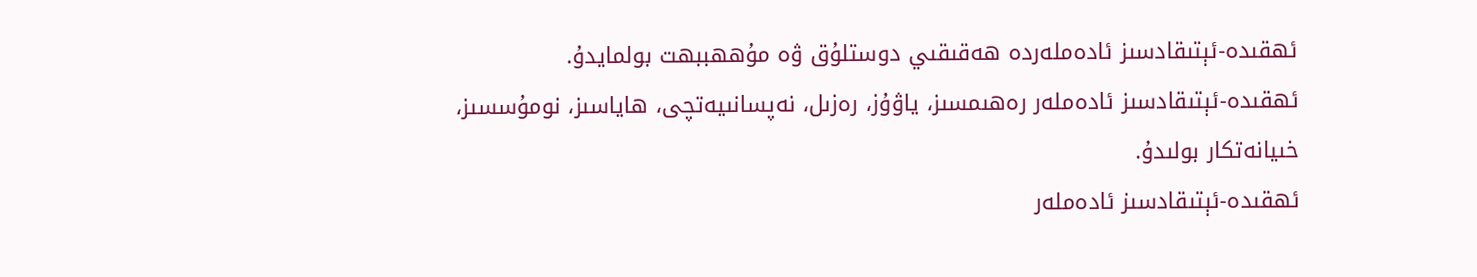ئهقىدە-ئېتىقادسىز ئادەملەردە ھەقىقىي دوستلۇق ۋە مۇھهببهت بولمايدۇ.
ئهقىدە-ئېتىقادسىز ئادەملەر رەھىمسىز، ياۋۇز، رەزىل، نەپسانىيەتچى، ھاياسىز، نومۇسسىز، خىيانەتكار بولىدۇ.
ئهقىدە-ئېتىقادسىز ئادەملەر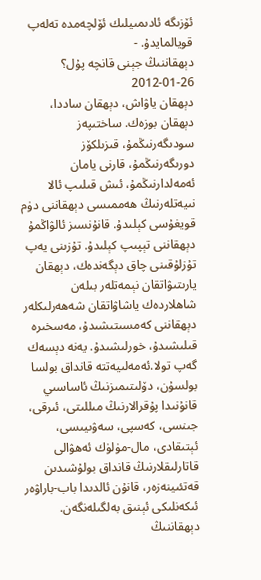ئۆزىگە ئادىمىيلىك ئۆلچەمدە تەلەپ قويالمايدۇ. -
دېھقاننىڭ جېنى قانچە پۇل؟
2012-01-26
دېھقان ياۋاش، دېھقان ساددا، دېھقان بوزەك. ساختىپەز سودىگەرنىڭمۇ، قىزىلكۆز دورىگەرنىڭمۇ، قارنى يامان ئەمەلدارنىڭمۇ، ئىش قىلىپ ئالا نىيەتلەرنىڭ ھەممىسى دېھقاننى دۈم قويغۇسى كېلىدۇ. قانۇنسىز ئالۋاڭمۇ دېھقاننى تېپىپ كېلىدۇ. تۇزىنى يەپ تۇزلۇقىنى چاق دېگەندەك، دېھقان يارىتىۋاتقان نېمەتلەر بىلەن شاھلاردەك ياشاۋاتقان شەھەرلىكلەر دېھقاننى كەمسىتىشىدۇ، مەسخىرە قىلىشىدۇ، خورلىشىدۇ. يەنە دېسەك گەپ تولا.ئەمەلىيەتتە قانداق بولسا بولسۇن، دۆلىتىمىزنىڭ ئاساسىي قانۇنىدا پۇقرالارنىڭ مىللىتى، ئىرقى، جىنسى، كەسپى، سەۋىيىسى، ئېتىقادى، مال-مۈلۈك ئەھۋالى قاتارلىقلارنىڭ قانداق بولۇشىدىن قەتئىينەزەر، قانۇن ئالدىدا باب-باراۋەر ئىكەنلىكى ئېنىق بەلگىلەنگەن. دېھقاننىڭ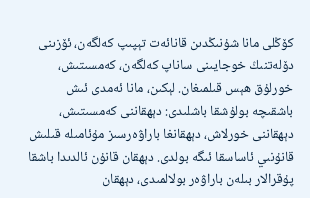كۆڭلى مانا شۇنىڭدىن قانائەت تېپىپ كەلگەن، ئۆزىنى دۆلەتنىڭ خوجايىنى ساناپ كەلگەن، كەمسىتىش، خورلۇق ھېس قىلمىغان. لېكىن، مانا ئەمدى ئىش باشقىچە بولۇشقا باشلىدى: دېھقاننى كەمسىتىش، دېھقاننى خورلاش، دېھقانغا باراۋەرسىز مۇئامىلە قىلىش قانۇنىي ئاساسقا ئىگە بولدى. دېھقان قانۇن ئالدىدا باشقا پۇقرالار بىلەن باراۋەر بولالمىدى، دېھقان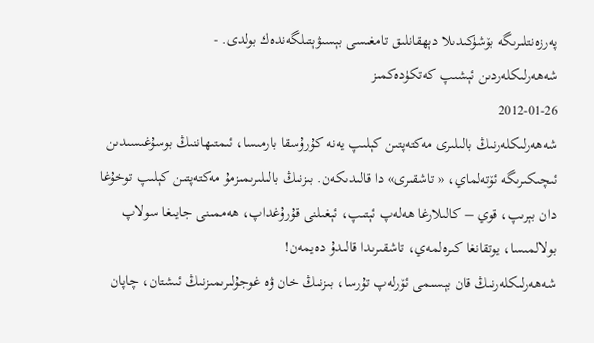پەرزەنتلىرىگە بۆشۈكىدىلا دېھقانلىق تامغىسى بېسىۋېتىلگەندەك بولدى. -
شەھەرلىكلەردىن ئېشىپ كەتكۈدەكمىز
2012-01-26
شەھەرلىكلەرنىڭ بالىلىرى مەكتەپتىن كېلىپ يەنە كۇرۇسقا بارمىسا، ئىمتىھاننىڭ بوسۇغىسىدىن ئىچىكىرىگە ئۆتەلماي، « تاشقىرى» دا قالىدىكەن. بىزنىڭ بالىلىرىمىزمۇ مەكتەپتىن كېلىپ توخۇغا دان بېرىپ، قوي – كالىلارغا ھەلەپ ئېتىپ، ئېغىلنى قۇرۇغداپ، ھەممىنى جايىغا سولاپ بولالمىسا، يوتقانغا كىرەلمەي، تاشقىرىدا قالىدۇ دەيمەن!
شەھەرلىكلەرنىڭ قان بېسىمى ئۆرلەپ تۇرسا، بىزنىڭ خان ۋە غوجۇلىرىمىزنىڭ ئىشتان، چاپان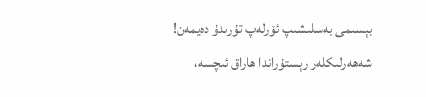بېسىمى بەسلىشىپ ئۆرلەپ تۇرىدۇ دەيمەن!
شەھەرلىكلەر رېستۇراندا ھاراق ئىچسە،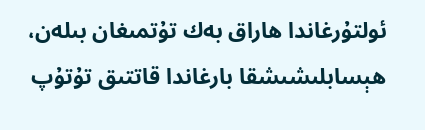ئولتۇرغاندا ھاراق بەك تۇتمىغان بىلەن، ھېسابلىشىشقا بارغاندا قاتتىق تۇتۇپ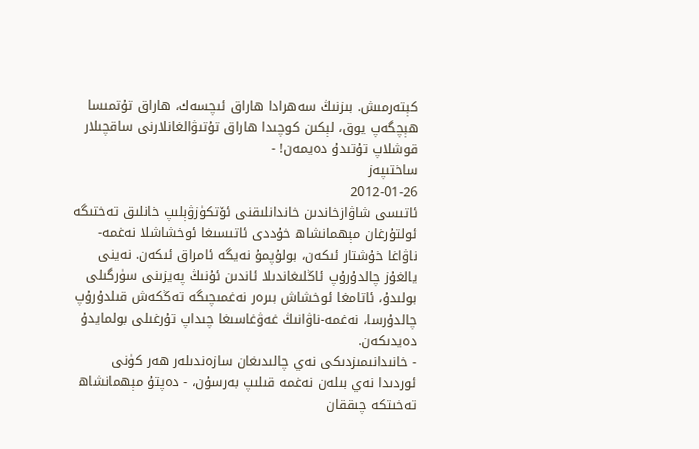كېتەرمىش. بىزنىڭ سەھرادا ھاراق ئىچسەك، ھاراق تۇتمىسا ھېچگەپ يوق، لېكىن كوچىدا ھاراق تۇتىۋالغانلارنى ساقچىلار قوشلاپ تۇتىدۇ دەيمەن! -
ساختىپەز
2012-01-26
ئاتىسى شاۋازخاندىن خاندانلىقنى ئۆتكۈزۋېلىپ خانلىق تەختىگە ئولتۇرغان مېھمانشاھ خۇددى ئاتىسىغا ئوخشاشلا نەغمە-ناۋاغا خۇشتار ئىكەن، بولۇپمۇ نەيگە ئامراق ئىكەن. نەينى يالغۇز چالدۇرۇپ ئاڭلىغاندىلا ئاندىن ئۇنىڭ پەيزىنى سۈرگىلى بولىدۇ، ئاتامغا ئوخشاش بىرەر نەغمىچىگە تەڭكەش قىلدۇرۇپ چالدۇرسا، نەغمە-ناۋانىڭ غەۋغاسىغا چىداپ تۇرغىلى بولمايدۇ دەيدىكەن.
- خانىدانىمىزدىكى نەي چالىدىغان سازەندىلەر ھەر كۈنى ئوردىدا نەي بىلەن نەغمە قىلىپ بەرسۇن، - دەپتۇ مېھمانشاھ تەخىتكە چىققان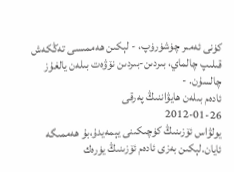كۈنى ئەمىر چۈشۈرۈپ، - لېكىن ھەممىسى تەڭكەش قىلىپ چالماي، بىردىن-بىردىن نۆۋەت بىلەن يالغۇز چالسۇن. -
ئادەم بىلەن ھايۋاننىڭ پەرقى
2012-01-26
يولۋاس ئۆزىنىڭ كۈچىكىنى يېمەيدۇ،بۇ ھەممىگە ئايان.لېكىن بەزى ئادەم ئۆزىنىڭ يۈرەك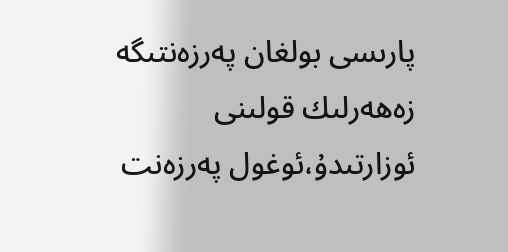پارىسى بولغان پەرزەنتىگە زەھەرلىك قولىنى ئوزارتىدۇ،ئوغول پەرزەنت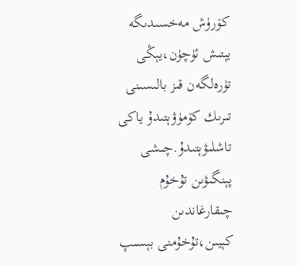كۆرۈش مەخسىدىگە يېتىش ئۈچۈن،يېڭى تۈرەلگەن قىز بالىسىنى تىرىك كۆمۈۋېتىدۇ ياكى تاشلىۋېتىدۇ.چىشى پېنگىۋىن تۇخۇم چىقارغاندىن كېيىن،تۇخۇمنى بېسىپ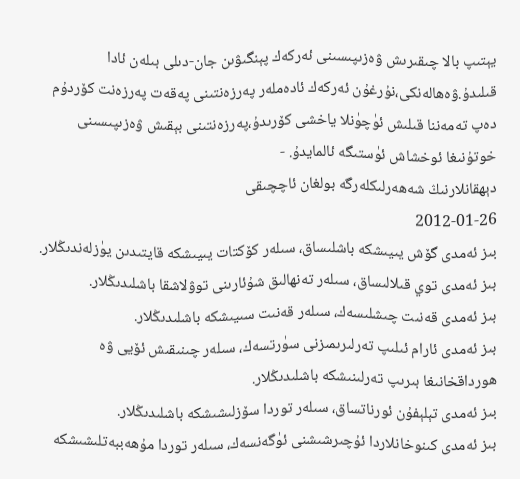يېتىپ بالا چىقىرىش ۋەزىپىسىنى ئەركەك پېنگىۋىن جان-دىلى بىلەن ئادا قىلىدۇ.ۋەھالەنكى،نۇرغۇن ئەركەك ئادەملەر پەرزەنتىنى پەقەت پەرزەنت كۆردۇم دەپ تەمەننا قىلىش ئۈچۈنلا ياخشى كۆرىدۇ،پەرزەنتىنى بېقىش ۋەزىپىسىنى خوتۇنىغا ئوخشاش ئۈستىگە ئالمايدۇ. -
دېھقانلارنىڭ شەھەرلىكلەرگە بولغان ئاچچىقى
2012-01-26
بىز ئەمدى گۆش يىيىشكە باشلىساق، سىلەر كۆكتات يىيىشكە قايتىدىن يۈزلەندىڭلار.
بىز ئەمدى توي قىلالىساق، سىلەر تەنھالىق شۇئارىنى توۋلاشقا باشلىدىڭلار.
بىز ئەمدى قەنىت چىشلىسەك، سىلەر قەنىت سىيىشكە باشلىدىڭلار.
بىز ئەمدى ئارام ئىلىپ تەرلىرىمىزنى سۈرتسەك، سىلەر چىنىقىش ئۆيى ۋە ھورداقخانىغا بىرىپ تەرلىنىشكە باشلىدىڭلار.
بىز ئەمدى تېلېفۇن ئورناتساق، سىلەر توردا سۆزلىشىشكە باشلىدىڭلار.
بىز ئەمدى كىنوخانلاردا ئۇچىرشىشنى ئۈگەنسەك، سىلەر توردا مۇھەببەتلىشىشكە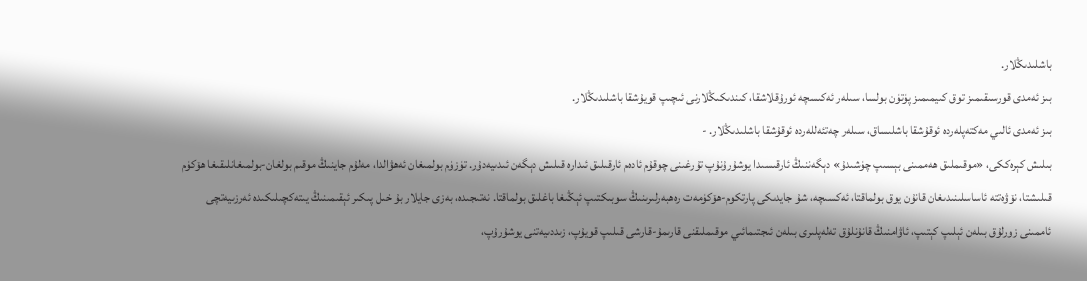باشلىدىڭلار.
بىز ئەمدى قورسىقىمىز توق كىيمىمىز پۈتۈن بولسا، سىلەر ئەكىسچە ئورۇقلاشقا، كىندىكىڭلارنى ئىچىپ قويۇشقا باشلىدىڭلار.
بىز ئەمدى ئالىي مەكتەپلەردە ئوقۇشقا باشلىساق، سىلەر چەتئەللەردە ئوقۇشقا باشلىدىڭلار. -
بىلىش كېرەككى، «موقىملىق ھەممىنى بېسىپ چۈشىدۇ» دېگەننىڭ ئارقىسىدا يوشۇرۇنۇپ تۇرغىنى چوقۇم ئادەم ئارقىلىق ئىدارە قىلىش دېگەن ئىدىيەدۇر. تۈزۈم بولمىغان ئەھۋالدا، مەلۇم جاينىڭ موقىم بولغان-بولمىغانلىقىغا ھۆكۈم قىلىشتا، نۆۋەتتە ئاساسلىنىدىغان قانۇن يوق بولماقتا، ئەكسىچە، شۇ جايدىكى پارتكوم-ھۆكۈمەت رەھبەرلىرىنىڭ سوبىكتىپ ئېڭىغا باغلىق بولماقتا. نەتىجىدە، بەزى جايلار بۇ خىل پىكىر ئېقىمىنىڭ يىتەكچىلىكىدە ئەرزىيەتچى ئاممىنى زورلۇق بىلەن ئېلىپ كېتىپ، ئاۋامنىڭ قانۇنلۇق تەلەپلىرى بىلەن ئىجتىمائىي موقىملىقنى قارىمۇ-قارشى قىلىپ قويۇپ، زىددىيەتنى يوشۇرۇپ،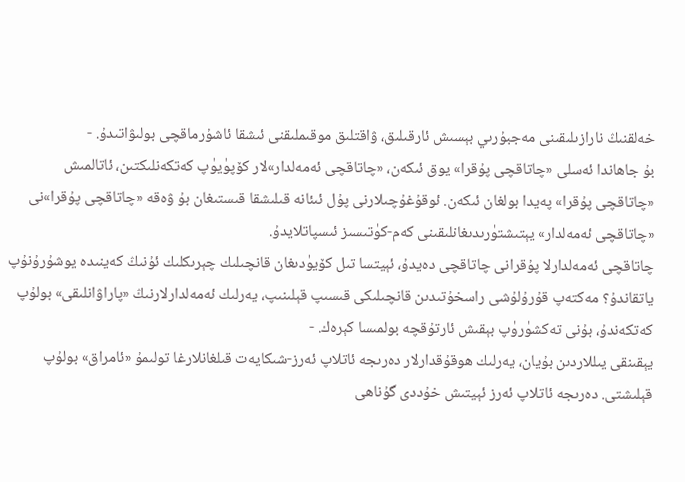خەلقنىڭ نارازىلىقىنى مەجبۇرىي بېسىش ئارقىلىق، ۋاقتلىق موقىملىقنى ئىشقا ئاشۇرماقچى بولىۋاتىدۇ. -
بۇ جاھاندا ئەسلى «چاتاقچى پۇقرا» يوق ئىكەن، «چاتاقچى ئەمەلدار»لار كۆپۈيۈپ كەتكەنلىكتىن، ئاتالمىش «چاتاقچى پۇقرا» پەيدا بولغان ئىكەن. ئوقۇغۇچىلارنى پۇل ئىئانە قىلىشقا قىستىغان بۇ ۋەقە «چاتاقچى پۇقرا»نى «چاتاقچى ئەمەلدار» يېتىشتۈرىدىغانلىقىنى كەم-كۈتىسىز ئىسپاتلايدۇ.
چاتاقچى ئەمەلدارلا پۇقرانى چاتاقچى دەيدۇ، ئېيتسا تىل كۆيۈدىغان قانچىلىك چېرىكلىك ئۇنىڭ كەينىدە يوشۇرۇنۇپ ياتقاندۇ؟ مەكتەپ قۇرۇلۇشى راسخۇتىدىن قانچىلىكى قىسىپ قېلىنىپ، يەرلىك ئەمەلدارلارنىڭ «پاراۋانلىقى» بولۇپ كەتكەندۇ، بۇنى تەكشۈرۈپ بېقىش ئارتۇقچە بولمىسا كېرەك. -
يېقىنقى يىللاردىن بۇيان، يەرلىك ھوقۇقدارلار دەرىجە ئاتلاپ ئەرز-شىكايەت قىلغانلارغا تولىمۇ «ئامراق» بولۇپ قېلىشتى. دەرىجە ئاتلاپ ئەرز ئېيتىش خۇددى گۇناھى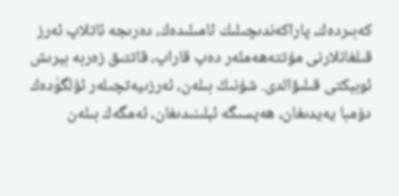كەبىردەك، پاراكەندىچىلىك ئامىلىدەك، دەرىجە ئاتلاپ ئەرز قىلغانلارنى مۇتتەھەملەر دەپ قاراپ، قاتتىق زەربە بېرىش ئوبېكتى قىلىۋالدى. شۇنىڭ بىلەن، ئەرزىيەتچىلەر ئۆلگۈدەك دۇمبا يەيدىغان، ھەپسىگە ئېلىنىدىغان، ئەمگەك بىلەن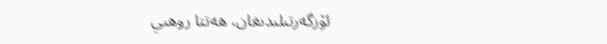ئۆزگەرتىلىدىغان، ھەتتا روھىي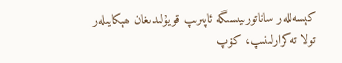كېسەللەر ساناتورىيىسىگە ئاپىرىپ قويۇلىدىغان ھېكايىلەر تولا تەكرارلىنىپ، كۆپ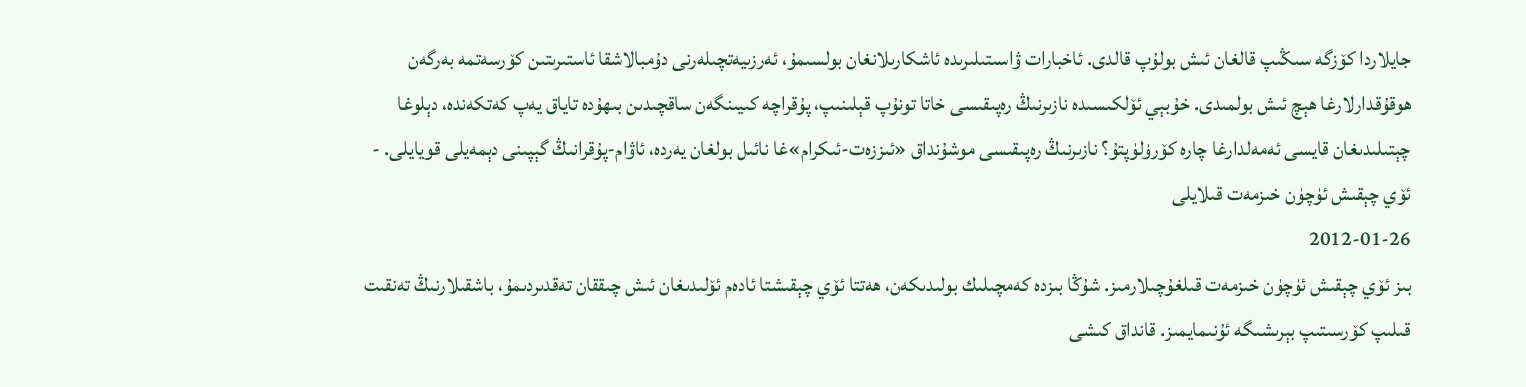جايلاردا كۆزگە سىڭىپ قالغان ئىش بولۇپ قالدى. ئاخبارات ۋاسىتىلىرىدە ئاشكارىلانغان بولسىمۇ، ئەرزىيەتچىلەرنى دۇمبالاشقا ئاستىرىتىن كۆرسەتمە بەرگەن ھوقۇقدارلارغا ھېچ ئىش بولمىدى. خۇبېي ئۆلكىسىدە نازىرنىڭ رەپىقىسى خاتا تونۇپ قېلىنىپ، پۇقراچە كىيىنگەن ساقچىدىن بىھۇدە تاياق يەپ كەتكەندە، دېلوغا چېتىلىدىغان قايسى ئەمەلدارغا چارە كۆرۈلۈپتۇ؟ نازىرنىڭ رەپىقىسى موشۇنداق «ئىززەت-ئىكرام»غا نائىل بولغان يەردە، ئاۋام-پۇقرانىڭ گېپىنى دېمەيلى قويايلى. -
ئۆي چېقىش ئۈچۈن خىزمەت قىلايلى
2012-01-26
بىز ئۆي چېقىش ئۈچۈن خىزمەت قىلغۇچىلارمىز. شۇڭا بىزدە كەمچىلىك بولىدىكەن، ھەتتا ئۆي چېقىشتا ئادەم ئۆلىدىغان ئىش چىققان تەقدىردىمۇ، باشقىلارنىڭ تەنقىت قىلىپ كۆرسىتىپ بېرىشىگە ئۇنىمايمىز. قانداق كىشى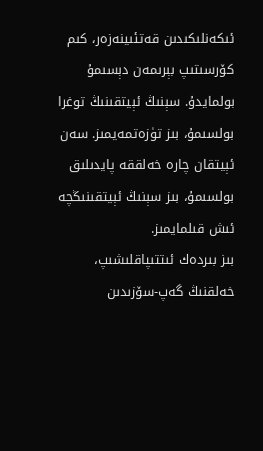ئىكەنلىكىدىن قەتئىينەزەر، كىم كۆرسىتىپ بېرىمەن دېسىمۇ بولمايدۇ. سېنىڭ ئېيتقىنىڭ توغرا بولسىمۇ، بىز تۈزەتمەيمىز. سەن ئېيتقان چارە خەلققە پايدىلىق بولسىمۇ، بىز سېنىڭ ئېيتقىنىڭچە ئىش قىلمايمىز.
بىز بىردەك ئىتتىپاقلىشىپ، خەلقنىڭ گەپ-سۆزىدىن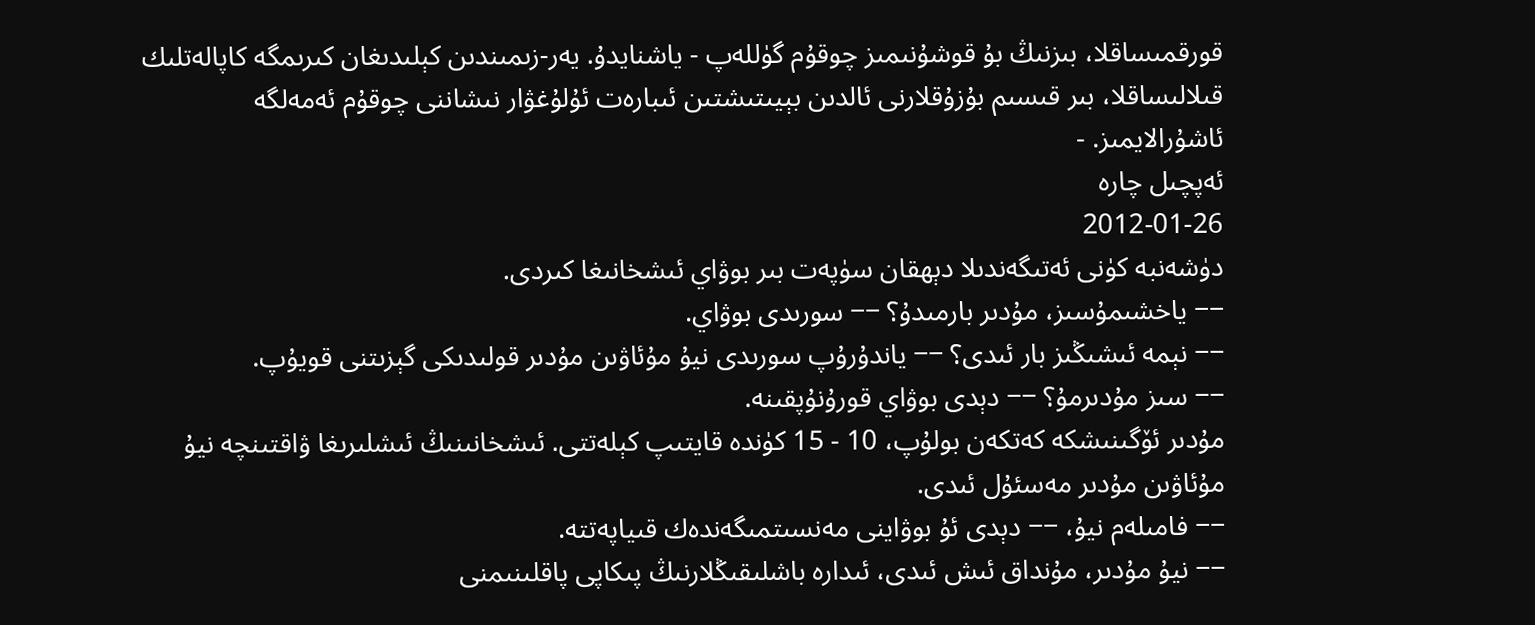قورقمىساقلا، بىزنىڭ بۇ قوشۇنىمىز چوقۇم گۈللەپ - ياشنايدۇ. يەر-زىمىندىن كېلىدىغان كىرىمگە كاپالەتلىك قىلالىساقلا، بىر قىسىم بۇزۇقلارنى ئالدىن بېيىتىشتىن ئىبارەت ئۇلۇغۋار نىشاننى چوقۇم ئەمەلگە ئاشۇرالايمىز. -
ئەپچىل چارە
2012-01-26
دۈشەنبە كۈنى ئەتىگەندىلا دېھقان سۈپەت بىر بوۋاي ئىشخانىغا كىردى.
−− ياخشىمۇسىز، مۇدىر بارمىدۇ؟ −− سورىدى بوۋاي.
−− نېمە ئىشىڭىز بار ئىدى؟ −− ياندۇرۇپ سورىدى نيۇ مۇئاۋىن مۇدىر قولىدىكى گېزىتنى قويۇپ.
−− سىز مۇدىرمۇ؟ −− دېدى بوۋاي قورۇنۇپقىنە.
مۇدىر ئۆگىنىشكە كەتكەن بولۇپ، 10 - 15 كۈندە قايتىپ كېلەتتى. ئىشخانىنىڭ ئىشلىرىغا ۋاقتىنچە نيۇ مۇئاۋىن مۇدىر مەسئۇل ئىدى.
−− فامىلەم نيۇ، −− دېدى ئۇ بوۋاينى مەنسىتمىگەندەك قىياپەتتە.
−− نيۇ مۇدىر، مۇنداق ئىش ئىدى، ئىدارە باشلىقىڭلارنىڭ پىكاپى پاقلىنىمنى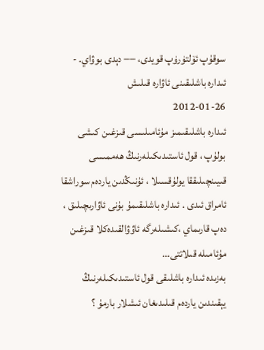سوقۇپ ئۆلتۈرۈپ قويدى، −− دېدى بوۋاي. -
ئىدارە باشلىقىنى ئاۋارە قىلىش
2012-01-26
ئىدارە باشلىقىمىز مۇئامىلىسى قىزغىن كىشى بولۇپ ، قول ئاستىدىكىلەرنىڭ ھەممىسى قىيىنچىلىققا يولۇقسىلا ، ئۇنىڭدىن ياردەم سوراشقا ئامراق ئىدى . ئىدارە باشلىقىمۇ بۇنى ئاۋارىچىلىق ، دەپ قارىماي ،كىشىلەرگە ئاۋۋالقىدەكلا قىزغىن مۇئامىلە قىلاتتى…
بەزىدە ئىدارە باشلىقى قول ئاستىدىكىلەرنىڭ يېقىندىن ياردەم قىلىدىغان ئىشلار بارمۇ ؟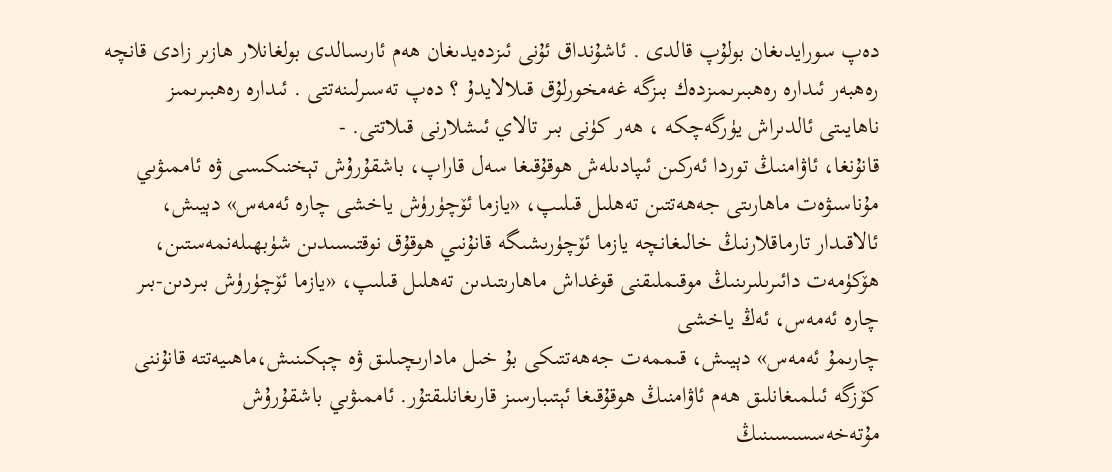دەپ سورايدىغان بولۇپ قالدى . ئاشۇنداق ئۇنى ئىزدەيدىغان ھەم ئارىسالدى بولغانلار ھازىر زادى قانچە رەھبەر ئىدارە رەھبىرىمىزدەك بىزگە غەمخورلۇق قىلالايدۇ ؟ دەپ تەسىرلىنەتتى . ئىدارە رەھبىرىمىز ناھايىتى ئالدىراش يۈرگەچكە ، ھەر كۈنى بىر تالاي ئىشلارنى قىلاتتى. -
قانۇنغا، ئاۋامنىڭ توردا ئەركىن ئىپادىلەش ھوقۇقىغا سەل قاراپ، باشقۇرۇش تېخنىكىسى ۋە ئاممىۋىي مۇناسىۋەت ماھارىتى جەھەتتىن تەھلىل قىلىپ، «يازما ئۆچۈرۈش ياخشى چارە ئەمەس» دېيىش، ئالاقىدار تارماقلارنىڭ خالىغانچە يازما ئۆچۈرىشىگە قانۇنىي ھوقۇق نوقتىسىدىن شۈبھىلەنمەستىن، ھۆكۈمەت دائىرىلىرىنىڭ موقىملىقنى قوغداش ماھارىتىدىن تەھلىل قىلىپ، «يازما ئۆچۈرۈش بىردىن-بىر چارە ئەمەس، ئەڭ ياخشى
چارىمۇ ئەمەس» دېيىش، قىممەت جەھەتتىكى بۇ خىل مادارىچىلىق ۋە چېكىنىش،ماھىيەتتە قانۇننى كۆزگە ئىلمىغانلىق ھەم ئاۋامنىڭ ھوقۇقىغا ئېتىبارسىز قارىغانلىقتۇر. ئاممىۋىي باشقۇرۇش مۇتەخەسسىسىنىڭ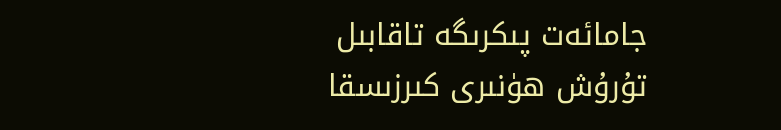جامائەت پىكرىگە تاقابىل تۇرۇش ھۈنىرى كىرزىسقا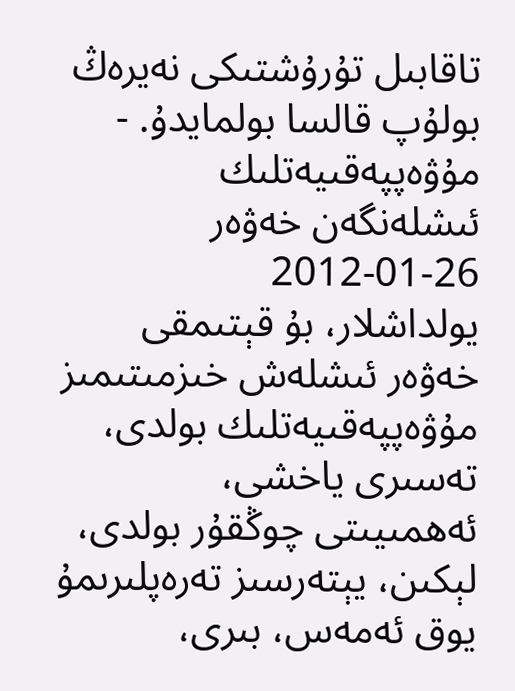تاقابىل تۇرۇشتىكى نەيرەڭ بولۇپ قالسا بولمايدۇ. -
مۇۋەپپەقىيەتلىك ئىشلەنگەن خەۋەر
2012-01-26
يولداشلار، بۇ قېتىمقى خەۋەر ئىشلەش خىزمىتىمىز مۇۋەپپەقىيەتلىك بولدى، تەسىرى ياخشى، ئەھمىيىتى چوڭقۇر بولدى، لېكىن، يېتەرسىز تەرەپلىرىمۇ يوق ئەمەس، بىرى،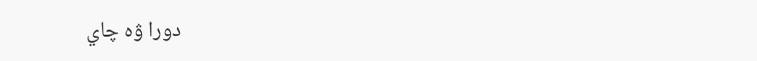دورا ۋە چاي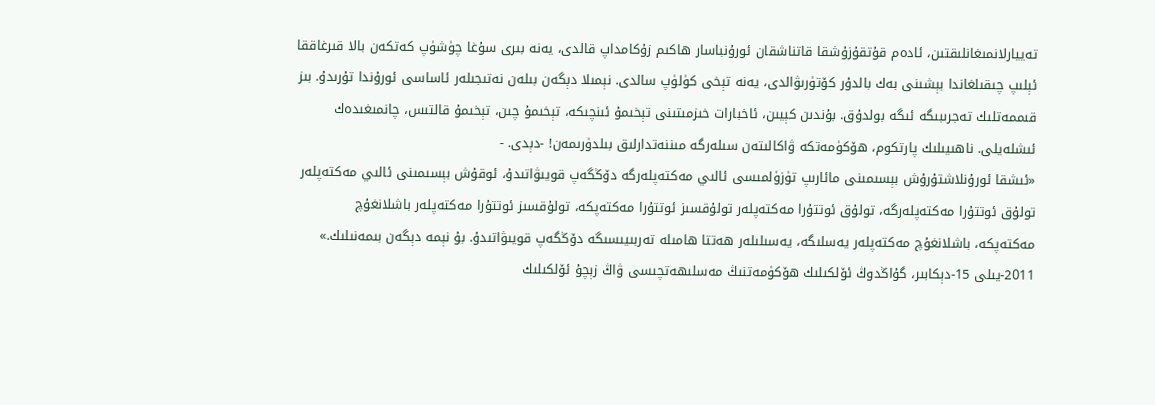تەييارلانمىغانلىقتىن، ئادەم قۇتقۇزۇشقا قاتناشقان ئورۇنباسار ھاكىم زۇكامداپ قالدى، يەنە بىرى سۇغا چۈشۈپ كەتكەن بالا قىرغاققا ئېلىپ چىقىلغاندا بېشىنى بەك بالدۇر كۆتۈرىۋالدى، يەنە تېخى كۈلۈپ سالدى. نېمىلا دېگەن بىلەن نەتىجىلەر ئاساسى ئورۇندا تۇرىدۇ. بىز قىممەتلىك تەجرىبىگە ئىگە بولدۇق. بۇندىن كېيىن، ئاخبارات خىزمىتىنى تېخىمۇ ئىنچىكە، تېخىمۇ چىن، تېخىمۇ قالتىس، چانمىغىدەك ئىشلەيلى. ناھىيىلىك پارتكوم، ھۆكۈمەتكە ۋاكالىتەن سىلەرگە مىننەتدارلىق بىلدۈرىمەن! -دېدى. -
«ئىشقا ئورۇنلاشتۇرۇش بېسىمىنى مائارىپ تۈزۈلمىسى ئالىي مەكتەپلەرگە دۆڭگەپ قويىۋاتىدۇ، ئوقۇش بېسىمىنى ئالىي مەكتەپلەر تولۇق ئوتتۇرا مەكتەپلەرگە، تولۇق ئوتتۇرا مەكتەپلەر تولۇقسىز ئوتتۇرا مەكتەپكە، تولۇقسىز ئوتتۇرا مەكتەپلەر باشلانغۇچ مەكتەپكە، باشلانغۇچ مەكتەپلەر يەسلىگە، يەسىلىلەر ھەتتا ھامىلە تەربىيىسىگە دۆڭگەپ قويىۋاتىدۇ. بۇ نېمە دېگەن بىمەنىلىك.» 2011-يىلى 15-دېكابىر، گۇاڭدوڭ ئۆلكىلىك ھۆكۈمەتنىڭ مەسلىھەتچىسى ۋاڭ زېچۇ ئۆلكىلىك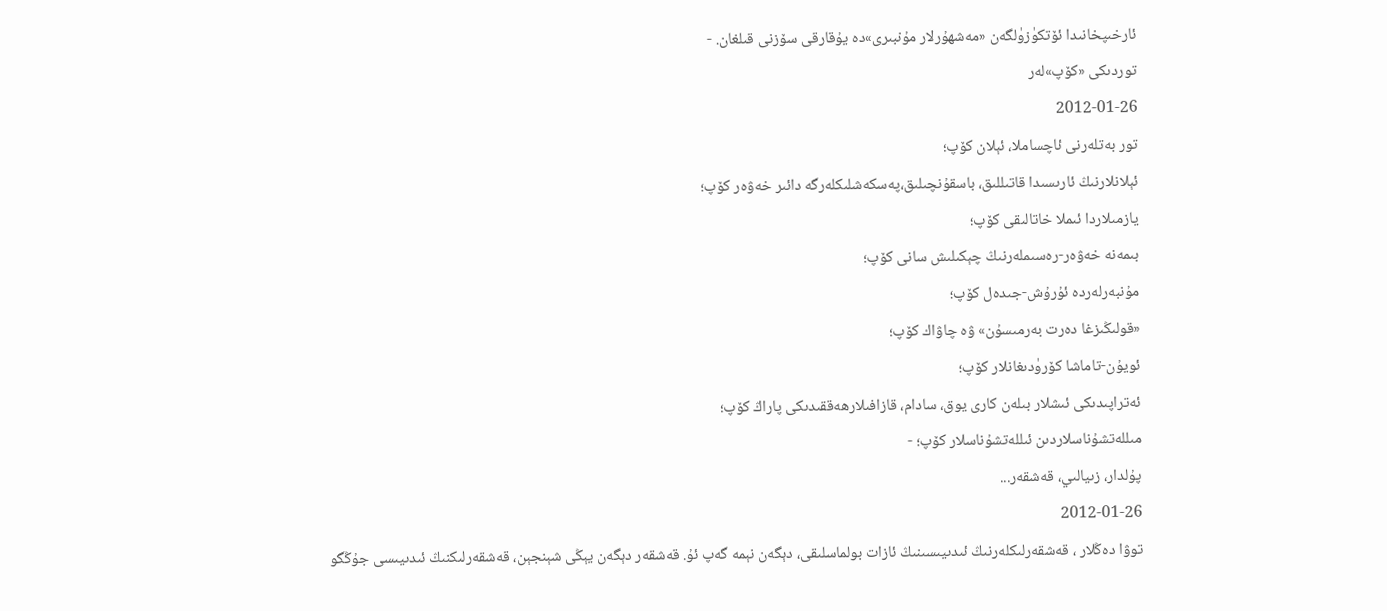ئارخىپخانىدا ئۆتكۈزۈلگەن «مەشھۇرلار مۇنبىرى»دە يۇقارقى سۆزنى قىلغان. -
توردىكى «كۆپ»لەر
2012-01-26
تور بەتلەرنى ئاچساملا، ئېلان كۆپ؛
ئېلانلارنىڭ ئارىسىدا قاتىللىق، باسقۇنچىلىق،پەسكەشلىكلەرگە دائىر خەۋەر كۆپ؛
يازمىلاردا ئىملا خاتالىقى كۆپ؛
بىمەنە خەۋەر-رەسىملەرنىڭ چېكىلىش سانى كۆپ؛
مۇنبەرلەردە ئۇرۇش-جىدەل كۆپ؛
«قولىڭىزغا دەرت بەرمىسۇن» ۋە چاۋاك كۆپ؛
ئويۇن-تاماشا كۆرۈدىغانلار كۆپ؛
ئەتراپىدىكى ئىشلار بىلەن كارى يوق، سادام، قازافىلارھەققىدىكى پاراڭ كۆپ؛
مىللەتشۇناسلاردىن ئىللەتشۇناسلار كۆپ؛ -
پۇلدار، زىيالىي، قەشقەر...
2012-01-26
توۋا دەڭلار ، قەشقەرلىكلەرنىڭ ئىدىيىسىنىڭ ئازات بولماسلىقى، دېگەن نېمە گەپ ئۇ. قەشقەر دېگەن يېڭى شېنجېن، قەشقەرلىكنىڭ ئىدىيىسى جۇڭگو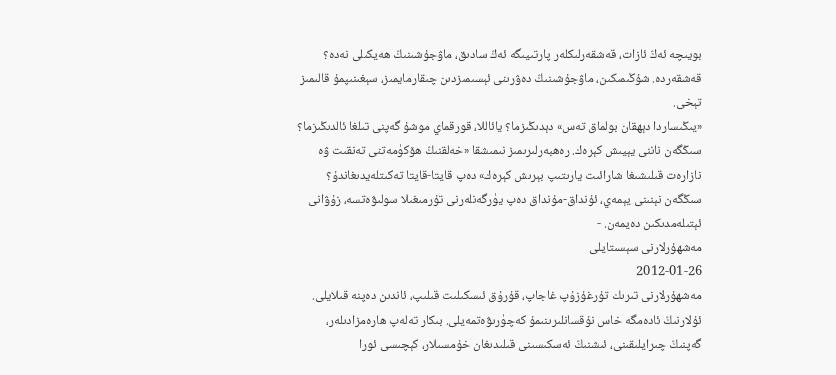بويىچە ئەڭ ئازات، قەشقەرلىكلەر پارتىيىگە ئەڭ سادىق، ماۋجۇشىنىڭ ھەيكىلى نەدە؟ قەشقەردە. شۇڭىمىكىن، ماۋجۇشىنىڭ دەۋرىنى ئېسىمىزدىن چىقارمايمىز، سېغىنىپمۇ قالىمىز تېخى.
«يىڭىساردا دېھقان بولماق تەس» دېدىڭىزما؟ يائاللا، قورقماي موشۇ گەپنى تىلغا ئالدىڭىزما؟ سىڭگەن ناننى يېيىش كېرەك. رەھبەرلىرىمىز نىمىشقا «خەلقنىڭ ھۆكۈمەتنى تەنقىت ۋە نازارەت قىلىشىغا شارائىت يارىتىپ بېرىش كېرەك» دەپ قايتا-قايتا تەكىتلەيدىغاندۇ؟ سىڭگەن نېنىنى يېمەي، ئۇنداق-مۇنداق دەپ يۈرگەنلەرنى تۇرمىغىلا سولىۋەتسە، زۇۋانى ئېتىلەمدىكىن دەيمەن. -
مەشھۇرلارنى سېسىتايلى
2012-01-26
مەشھۇرلارنى تىرىك تۇرغۇزۇپ غاجاپ، قۇرۇق ئىسكىلىت قىلىپ، ئاندىن دەپنە قىلايلى. ئۇلارنىڭ ئادەمگە خاس نۇقسانلىرىنىمۇ كەچۈرىۋەتمەيلى. بىكار تەلەپ ھارەمزادىلەر، گەپنىڭ چىرايلىقىنى، ئىشنىڭ ئەسكىسىنى قىلىدىغان خۇمسىلار، كېچىسى ئورا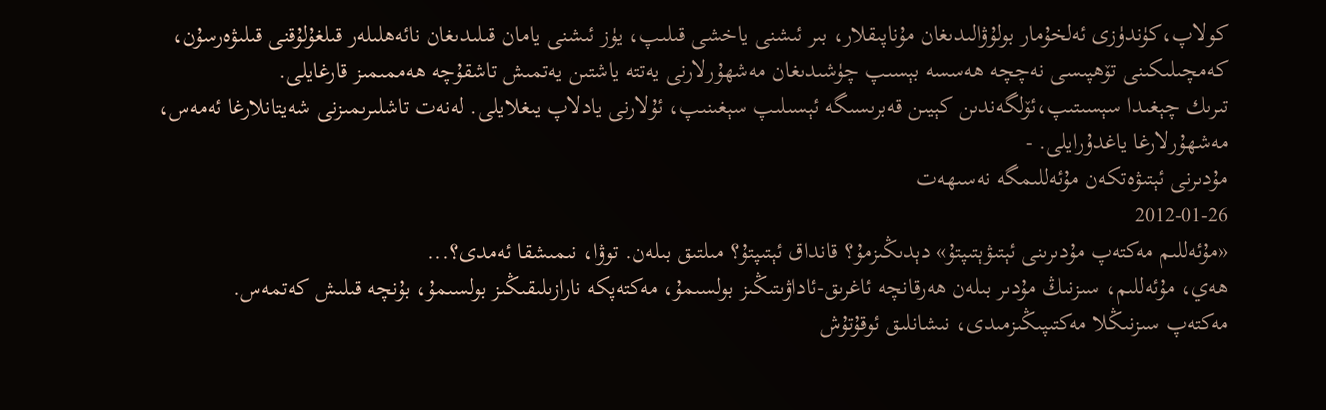كولاپ،كۈندۈزى ئەلخۇمار بولۇۋالىدىغان مۇناپىقلار، بىر ئىشنى ياخشى قىلىپ، يۈز ئىشنى يامان قىلىدىغان نائەھلىلەر قىلغۇلۇقنى قىلىۋەرسۇن، كەمچىلىكىنى تۆھپىسى نەچچە ھەسسە بېسىپ چۈشىدىغان مەشھۇرلارنى يەتتە ياشتىن يەتمىش تاشقۇچە ھەممىمىز قارغايلى.
تىرىك چېغىدا سېسىتىپ،ئۆلگەندىن كېيىن قەبرىسىگە ئېسىلىپ سېغىنىپ، ئۇلارنى يادلاپ يىغلايلى. لەنەت تاشلىرىمىزنى شەيتانلارغا ئەمەس، مەشھۇرلارغا ياغدۇرايلى. -
مۇدىرنى ئېتىۋەتكەن مۇئەللىمگە نەسىھەت
2012-01-26
«مۇئەللىم مەكتەپ مۇدىرىنى ئېتىۋېتىپتۇ» دېدىڭىزمۇ؟ قانداق ئېتىپتۇ؟ مىلتىق بىلەن. توۋا، نىمىشقا ئەمدى؟...
ھەي، مۇئەللىم، سىزنىڭ مۇدىر بىلەن ھەرقانچە ئاغرىق-ئاداۋىتىڭىز بولسىمۇ، مەكتەپكە نارازىلىقىڭىز بولسىمۇ، بۇنچە قىلىش كەتمەس.
مەكتەپ سىزنىڭلا مەكتىپىڭىزمىدى، نىشانلىق ئوقۇتۇش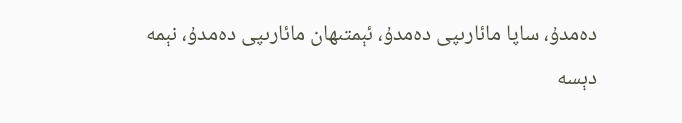دەمدۇ، ساپا مائارىپى دەمدۇ، ئېمتىھان مائارىپى دەمدۇ، نېمە دېسە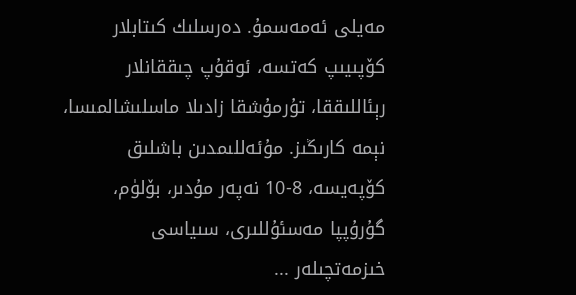مەيلى ئەمەسمۇ. دەرسلىك كىتابلار كۆپىيىپ كەتسە، ئوقۇپ چىققانلار رېئاللىققا، تۇرمۇشقا زادىلا ماسلىشالمىسا، نېمە كارىڭىز. مۇئەللىمدىن باشلىق كۆپەيسە، 8-10 نەپەر مۇدىر، بۆلۈم، گۇرۇپپا مەسئۇللىرى، سىياسى خىزمەتچىلەر ...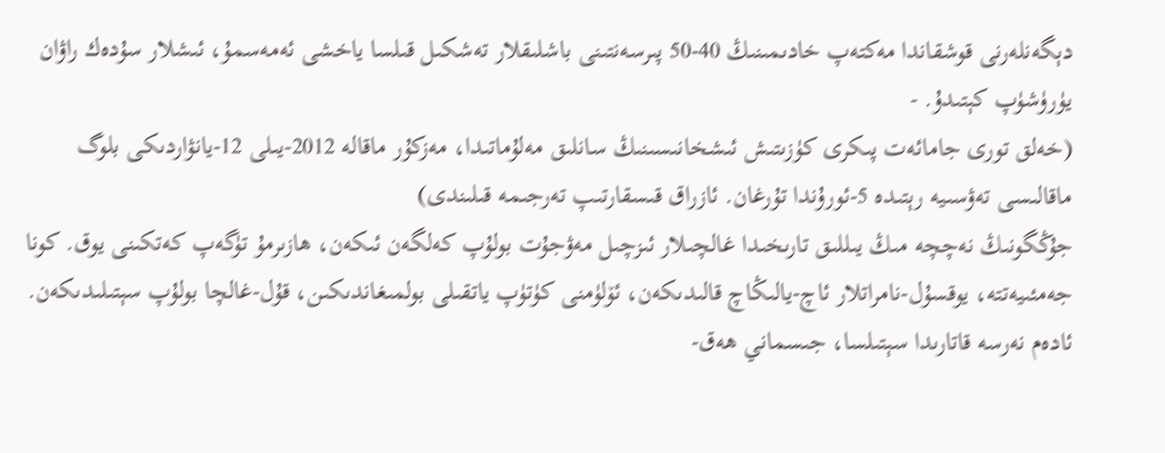دېگەنلەرنى قوشقاندا مەكتەپ خادىمىنىڭ 40-50 پىرسەنتىنى باشلىقلار تەشكىل قىلسا ياخشى ئەمەسمۇ، ئىشلار سۇدەك راۋان يۈرۈشۈپ كېتىدۇ. -
(خەلق تورى جامائەت پىكرى كۈزىتىش ئىشخانىسىنىڭ سانلىق مەلۇماتىدا، مەزكۇر ماقالە 2012-يىلى 12-يانۋاردىكى بلوگ ماقالىسى تەۋسىيە رېتىدە 5-ئورۇندا تۇرغان. ئازراق قىسقارتىپ تەرجىمە قىلىندى)
جۇڭگونىڭ نەچچە مىڭ يىللىق تارىخىدا غالچىلار ئىزچىل مەۋجۇت بولۇپ كەلگەن ئىكەن، ھازىرمۇ تۈگەپ كەتكىنى يوق. كونا جەمئىيەتتە، يوقسۇل-نامراتلار ئاچ-يالىڭاچ قالىدىكەن، ئۆلۈمنى كۈتۈپ ياتقىلى بولمىغاندىكىن، قۇل-غالچا بولۇپ سېتىلىدىكەن. ئادەم نەرسە قاتارىدا سېتىلسا، جىسماني ھەق-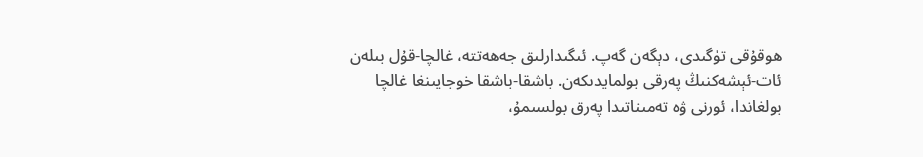ھوقۇقى تۈگىدى، دېگەن گەپ. ئىگىدارلىق جەھەتتە، غالچا-قۇل بىلەن ئات-ئېشەكنىڭ پەرقى بولمايدىكەن. باشقا-باشقا خوجايىنغا غالچا بولغاندا، ئورنى ۋە تەمىناتىدا پەرق بولسىمۇ،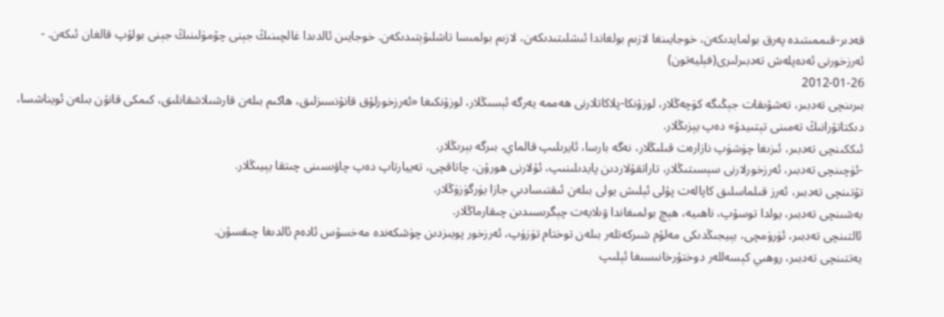قەدىر-قىممىتىدە پەرق بولمايدىكەن، خوجايىنغا لازىم بولغاندا ئىشلىتىدىكەن، لازىم بولمىسا تاشلىۋېتىدىكەن. خوجايىن ئالدىدا غالچىنىڭ جېنى چۆمۈلىنىڭ جېنى بولۇپ قالغان ئىكەن. -
ئەرزخورنى ئەدەپلەش تەدبىرلىرى(فېليەتون)
2012-01-26
بىرىنچى تەدبىر، تەشۋىقات جېڭىگە كۈچەڭلار، لوزۇنكا-پلاكاتلارنى ھەممە يەرگە ئېسىڭلار، لوزۇنكىغا «ئەرزخورلۇق قانۇنسىزلىق، ھاكىم بىلەن قارشىلاشقانلىق، كىمكى قانۇن بىلەن ئويناشسا، دىكتاتۇرانىڭ تەمىنى تېتىيدۇ» دەپ يېزىڭلار.
ئىككىنچى تەدبىر، ئىزىغا چۈشۈپ نازارەت قىلىڭلار، نەگە بارسا، ئايرىلىپ قالماي، بىرگە بېرىڭلار.
-ئۈچىنچى تەدبىر، ئەرزخورلارنى سېسىتىڭلار، تاراتقۇلاردىن پايدىلىنىپ، ئۇلارنى ھورۇن، چاتاقچى، تەييارتاپ دەپ چاۋىسىنى چىتقا يېيىڭلار.
تۆتىنچى تەدبىر، ئەرز قىلماسلىق كاپالەت پۇلى ئېلىش يولى بىلەن ئىقتىسادىي جازا يۈرگۈزۈڭلار.
بەشىنچى تەدبىر، يولدا توسۇپ، ناھىيە، ھېچ بولمىغاندا ۋىلايەت چېگرىسىدىن چىقارماڭلار.
ئالتىنچى تەدبىر، ئۈرۈمچى، بېيجىڭدىكى مەلۇم شىركەتلەر بىلەن توختام تۈزۈپ، ئەرزخور پويىزدىن چۈشكەندە مەخسۇس ئادەم ئالدىغا چىقسۇن.
يەتتىنچى تەدبىر، روھىي كېسەللەر دوختۇرخانىسىغا ئېلىپ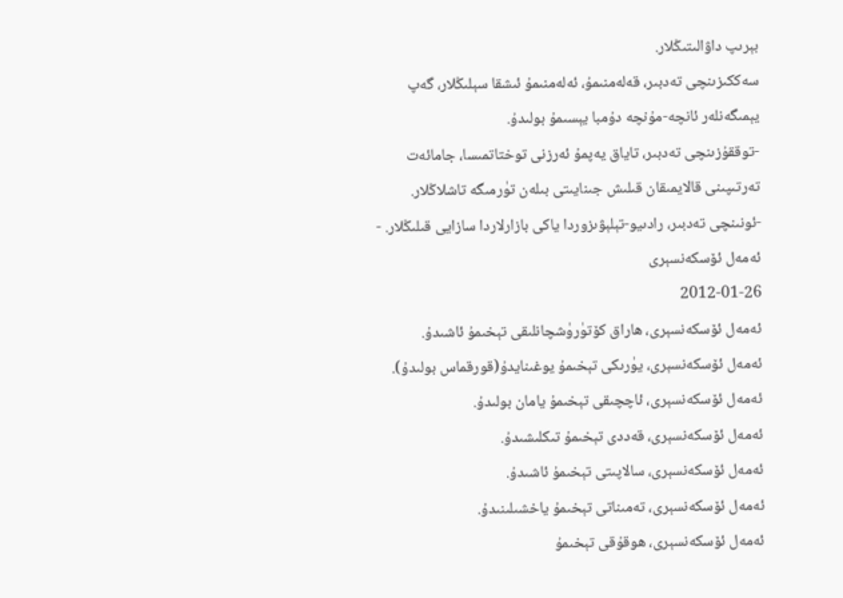بېرىپ داۋالىتىڭلار.
سەككىزىنچى تەدبىر، قەلەمنىمۇ، ئەلەمنىمۇ ئىشقا سېلىڭلار، گەپ يېمىگەنلەر ئانچە-مۇنچە دۇمبا يېسىمۇ بولىدۇ.
-توققۇزىنچى تەدبىر، تاياق يەپمۇ ئەرزنى توختاتمىسا، جامائەت تەرتىپىنى قالايمىقان قىلىش جىنايىتى بىلەن تۈرمىگە تاشلاڭلار.
-ئونىنچى تەدبىر، رادىيو-تېلېۋىزوردا ياكى بازارلاردا سازايى قىلىڭلار. -
ئەمەل ئۆسكەنسېرى
2012-01-26
ئەمەل ئۆسكەنسېرى، ھاراق كۆتۈرۈشچانلىقى تېخىمۇ ئاشىدۇ.
ئەمەل ئۆسكەنسېرى، يۈرىكى تېخىمۇ يوغىنايدۇ(قورقماس بولىدۇ).
ئەمەل ئۆسكەنسېرى، ئاچچىقى تېخىمۇ يامان بولىدۇ.
ئەمەل ئۆسكەنسېرى، قەددى تېخىمۇ تىكلىشىدۇ.
ئەمەل ئۆسكەنسېرى، سالاپىتى تېخىمۇ ئاشىدۇ.
ئەمەل ئۆسكەنسېرى، تەمىناتى تېخىمۇ ياخشىلىنىدۇ.
ئەمەل ئۆسكەنسېرى، ھوقۇقى تېخىمۇ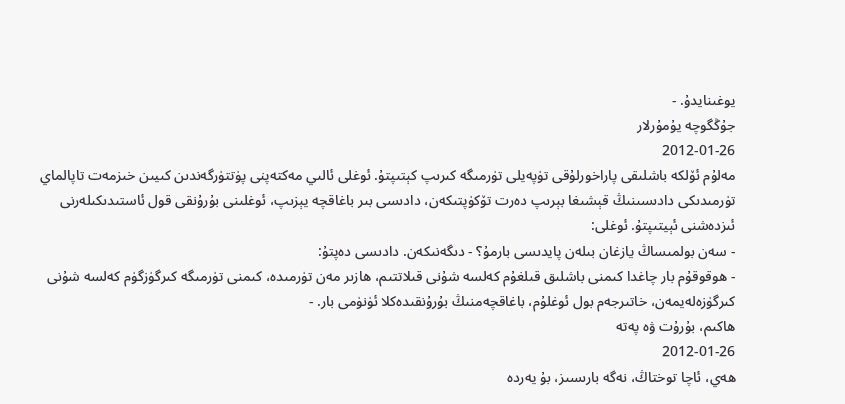يوغىنايدۇ. -
جۇڭگوچە يۇمۇرلار
2012-01-26
مەلۇم ئۆلكە باشلىقى پاراخورلۇقى تۈپەيلى تۈرمىگە كىرىپ كېتىپتۇ. ئوغلى ئالىي مەكتەپنى پۈتتۈرگەندىن كىيىن خىزمەت تاپالماي تۈرمىدىكى دادىسىنىڭ قېشىغا بېرىپ دەرت تۆكۈپتىكەن، دادىسى بىر باغاقچە يېزىپ، ئوغلىنى بۇرۇنقى قول ئاستىدىكىلەرنى ئىزدەشنى ئېيتىپتۇ. ئوغلى:
- سەن بولمىساڭ يازغان بىلەن پايدىسى بارمۇ؟ - دىگەنىكەن. دادىسى دەپتۇ:
- ھوقوقۇم بار چاغدا كىمنى باشلىق قىلغۇم كەلسە شۇنى قىلاتتىم، ھازىر مەن تۈرمىدە، كىمنى تۈرمىگە كىرگۈزگۈم كەلسە شۇنى كىرگۈزەلەيمەن، خاتىرجەم بول ئوغلۇم، باغاقچەمنىڭ بۇرۇنقىدەكلا ئۈنۈمى بار. -
ھاكىم، بۇرۇت ۋە پەتە
2012-01-26
ھەي، ئاچا توختاڭ، نەگە بارىسىز، بۇ يەردە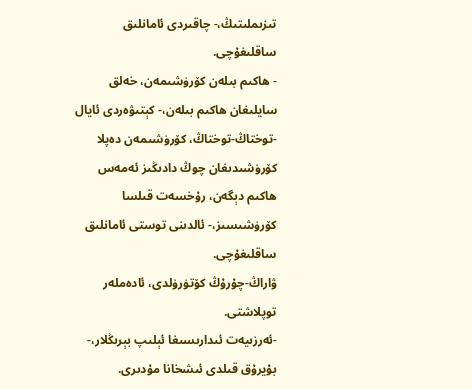تىزىملىتىڭ،- چاقىردى ئامانلىق ساقلىغۇچى.
- ھاكىم بىلەن كۆرۈشىمەن، خەلق سايلىغان ھاكىم بىلەن،- كېتىۋەردى ئايال
-توختاڭ-توختاڭ، كۆرۈشىمەن دەپلا كۆرۈشىدىغان چوڭ دادىڭىز ئەمەس ھاكىم دېگەن، رۇخسەت قىلسا كۆرۈشىسىز،- ئالدىنى توستى ئامانلىق ساقلىغۇچى.
ۋاراڭ-چۇرۇڭ كۆتۈرۈلدى، ئادەملەر توپلاشتى.
-ئەرزىيەت ئىدارىسىغا ئېلىپ بېرىڭلار،- بۇيرۇق قىلدى ئىشخانا مۇدىرى.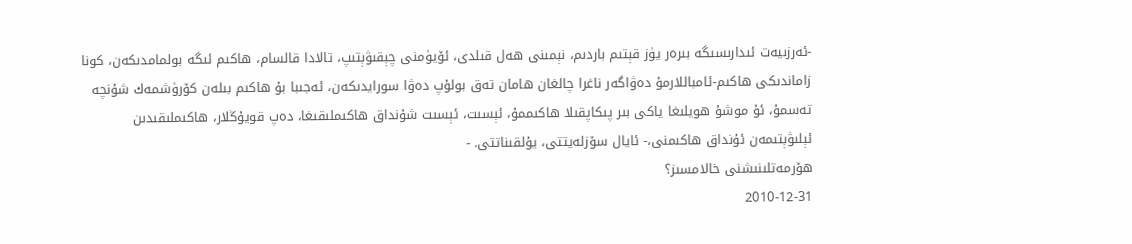-ئەرزىيەت ئىدارىسىگە بىرەر يۈز قېتىم باردىم، نېمىنى ھەل قىلدى، ئۆيۈمنى چېقىۋېتىپ، تالادا قالسام، ھاكىم ئىگە بولمامدىكەن، كونا زاماندىكى ھاكىم-ئامباللارمۇ دەۋاگەر ناغرا چالغان ھامان تەق بولۇپ دەۋا سورايدىكەن، ئەجىبا بۇ ھاكىم بىلەن كۆرۈشمەك شۇنچە تەسمۇ، ئۇ موشۇ ھويلىغا ياكى بىر پىكاپقىلا ھاكىممۇ، ئېسىت، ئېسىت شۇنداق ھاكىملىقىغا، دەپ قويۇڭلار، ھاكىملىقىدىن ئېلىۋېتىمەن ئۇنداق ھاكىمنى،- ئايال سۆزلەيتتى، يۇلقىناتتى. -
ھۆرمەتلىنىشنى خالامسىز؟
2010-12-31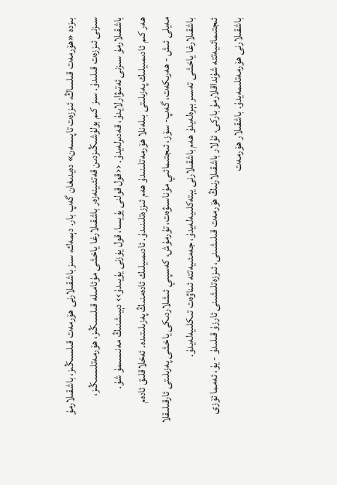بىزدە «ھۆرمەت قىلساڭ، ئىززەت تاپىسەن» دەيدىغان گەپ بار. دېمەك، سىز باشقىلارنى ھۆرمەت قىلسىڭىز، باشقىلارمۇ سىزنى ئىززەت قىلىدۇ. سىز كىم بولۇشىڭىزدىن قەتئىينەزەر باشقىلارغا ياخشى مۇئامىلە قىلسىڭىز، ھۆرمەتلىسىڭىز، باشقىلارمۇ سىزنى ئەتىۋارلايدۇ، قەدىرلەيدۇ. ‹‹قول قولنى يۇيسا، قول يۈزنى يۇيىدۇ›› دېيىشنىڭ مەنىسىمۇ شۇ.
ھەر كىم ئادىمىيلىك پەزىلىتى بىلەنلا ھۆرمەتلىنىدۇ ھەم ئىززەتلىنىدۇ. ئادىمىيلىك ئادەمنىڭ پەزىلىتىدە. ئەخلاقلىق ئادەم مەيلى ئىش - ھەرىكەت، گەپ- سۆز، ئىجتىمائىي مۇناسىۋەت، تۇرمۇش، كەسپىي ئىشلاردىكى ياخشى پەزىلىتى ئارقىلىقلا باشقىلارغا ياخشى تەسىر بېرەلەيدۇ ھەم باشقىلارنى يېتەكلىيەلەيدۇ، جەمئىيەتتە ئىناۋەت تىكلىيەلەيدۇ.
ئىجتىمائىيەتتە شۇنداقلارمۇ باركى، ئۇلار باشقىلارنىڭ ھۆرمەت قىلىشىنى، ئىززەتلىشىنى ئارزۇ قىلىدۇ - يۇ، ئەمما ئۆزى باشقىلارنى ھۆرمەتلىمەيدۇ. باشقىلار ھۆرمەت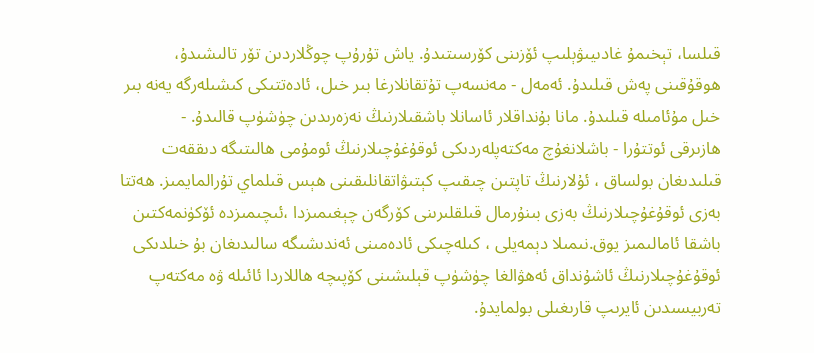قىلسا، تېخىمۇ غادىيىۋېلىپ ئۆزىنى كۆرسىتىدۇ. ياش تۇرۇپ چوڭلاردىن تۆر تالىشىدۇ، ھوقۇقىنى پەش قىلىدۇ. ئەمەل - مەنسەپ تۇتقانلارغا بىر خىل، ئادەتتىكى كىشىلەرگە يەنە بىر خىل مۇئامىلە قىلىدۇ. مانا بۇنداقلار ئاسانلا باشقىلارنىڭ نەزەرىدىن چۈشۈپ قالىدۇ. -
ھازىرقى ئوتتۇرا - باشلانغۇچ مەكتەپلەردىكى ئوقۇغۇچىلارنىڭ ئومۇمى ھالىتىگە دىققەت قىلىدىغان بولساق ، ئۇلارنىڭ تاپتىن چىقىپ كېتىۋاتقانلىقىنى ھېس قىلماي تۇرالمايمىز. ھەتتا بەزى ئوقۇغۇچىلارنىڭ بەزى بىنۇرمال قىلقلىرىنى كۆرگەن چېغىمىزدا ،ئىچىمىزدە ئۆكۈنمەكتىن باشقا ئامالىمىز يوق.نىمىلا دېمەيلى ، كىلەچىكى ئادەمىنى ئەندىشىگە سالىدىغان بۇ خىلدىكى ئوقۇغۇچىلارنىڭ ئاشۇنداق ئەھۋالغا چۈشۈپ قېلىشىنى كۆپىچە ھاللاردا ئائىلە ۋە مەكتەپ تەربيسىدىن ئايرىپ قارىغىلى بولمايدۇ.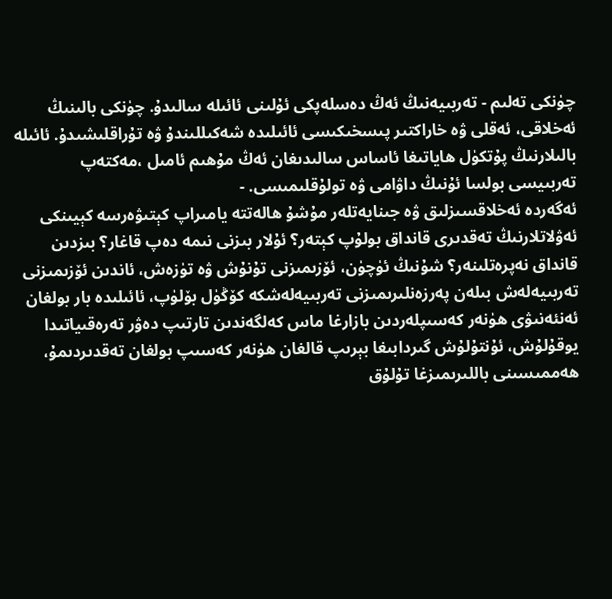چۈنكى تەلىم - تەربىيەنىڭ ئەڭ دەسلەپكى ئۇلىنى ئائىلە سالىدۇ. چۈنكى بالىنىڭ ئەخلاقى، ئەقلى ۋە خاراكتىر پىسخىكىسى ئائىلىدە شەكىللىندۇ ۋە تۇراقلىشىدۇ. ئائىلە بالىلارنىڭ پۇتكۈل ھاياتىغا ئاساس سالىدىغان ئەڭ مۇھىم ئامىل ،مەكتەپ تەربىيسى بولسا ئۇنىڭ داۋامى ۋە تولۇقلىمىسى. -
ئەگەردە ئەخلاقسىزلىق ۋە جىنايەتلەر مۇشۇ ھالەتتە يامىراپ كېتىۋەرسە كېيىنكى ئەۋلاتلارنىڭ تەقدىرى قانداق بولۇپ كېتەر؟ ئۇلار بىزنى نىمە دەپ قاغار؟ بىزدىن قانداق نەپرەتلىنەر؟ شۇنىڭ ئۈچۈن، ئۆزىمىزنى تۇنۇش ۋە تۈزەش، ئاندىن ئۆزىمىزنى تەربىيەلەش بىلەن پەرزەنلىرىمىزنى تەربىيەلەشكە كۆڭۈل بۆلۈپ، ئائىلىدە بار بولغان ئەنئەنىۋى ھۈنەر كەسىپلەردىن بازارغا ماس كەلگەندىن تارتىپ دەۋر تەرەقىياتىدا يوقۇلۇش، ئۇنتۇلۇش گىردابىغا بېرىپ قالغان ھۈنەر كەسىپ بولغان تەقدىردىمۇ، ھەممىسىنى باللىرىمىزغا تۇلۇق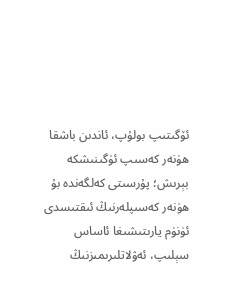ئۆگىتىپ بولۇپ، ئاندىن باشقا ھۈنەر كەسىپ ئۈگىنىشكە بېرىش؛ پۇرسىتى كەلگەندە بۇ ھۈنەر كەسىپلەرنىڭ ئىقتىسدى ئۈنۈم يارىتىشىغا ئاساس سېلىپ، ئەۋلاتلىرىمىزنىڭ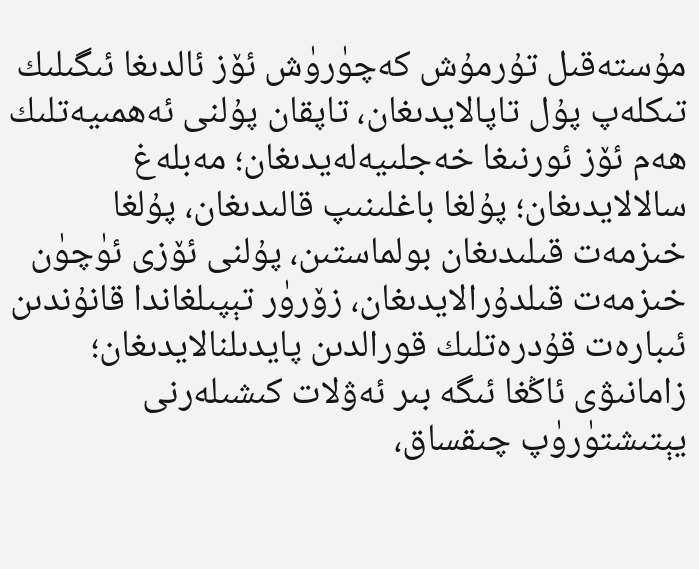مۇستەقىل تۇرمۇش كەچۈرۈش ئۆز ئالدىغا ئىگىلىك تىكلەپ پۇل تاپالايدىغان، تاپقان پۇلنى ئەھمىيەتلىك ھەم ئۆز ئورنىغا خەجلىيەلەيدىغان؛ مەبلەغ سالالايدىغان؛ پۇلغا باغلىنىپ قالىدىغان، پۇلغا خىزمەت قىلىدىغان بولماستىن، پۇلنى ئۆزى ئۈچۈن خىزمەت قىلدۇرالايدىغان، زۆرۈر تېپىلغاندا قانۇندىن ئىبارەت قۇدرەتلىك قورالدىن پايدىلنالايدىغان؛ زامانىۋى ئاڭغا ئىگە بىر ئەۋلات كىشىلەرنى يېتىشتۈرۈپ چىقساق،